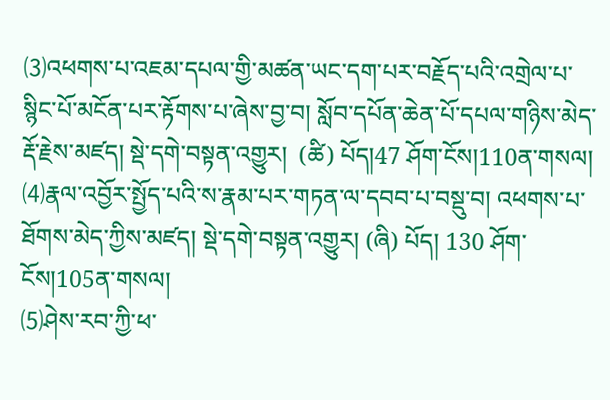⑶འཕགས་པ་འཇམ་དཔལ་གྱི་མཚན་ཡང་དག་པར་བརྗོད་པའི་འགྲེལ་པ་སྙིང་པོ་མངོན་པར་རྟོགས་པ་ཞེས་བྱ་བ། སློབ་དཔོན་ཆེན་པོ་དཔལ་གཉིས་མེད་རྡོ་རྗེས་མཛད། སྡེ་དགེ་བསྟན་འགྱུར།  (ཚི) པོད།47 ཤོག་ངོས།110ན་གསལ།
⑷རྣལ་འབྱོར་སྤྱོད་པའི་ས་རྣམ་པར་གཏན་ལ་དབབ་པ་བསྡུ་བ། འཕགས་པ་ཐོགས་མེད་ཀྱིས་མཛད། སྡེ་དགེ་བསྟན་འགྱུར། (ཞི) པོད། 130 ཤོག་ངོས།105ན་གསལ།
⑸ཤེས་རབ་ཀྱི་ཕ་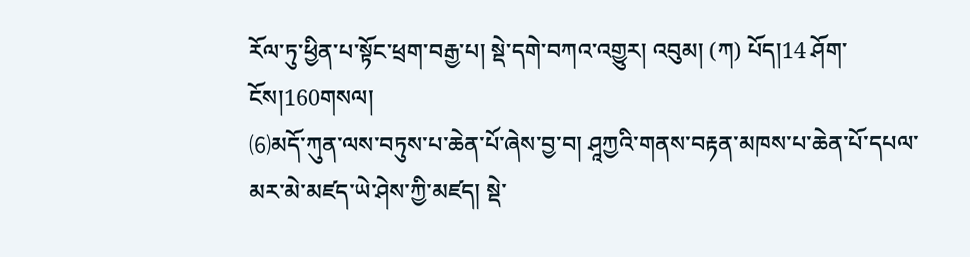རོལ་ཏུ་ཕྱིན་པ་སྟོང་ཕྲག་བརྒྱ་པ། སྡེ་དགེ་བཀའ་འགྱུར། འབུམ། (ཀ) པོད།14 ཤོག་ངོས།160གསལ།
⑹མདོ་ཀུན་ལས་བཏུས་པ་ཆེན་པོ་ཞེས་བྱ་བ། ཤཱཀྱའི་གནས་བརྟན་མཁས་པ་ཆེན་པོ་དཔལ་མར་མེ་མཛད་ཡེ་ཤེས་ཀྱི་མཛད། སྡེ་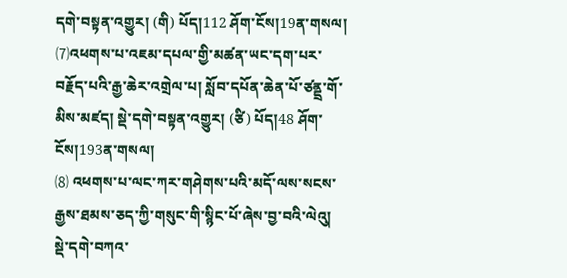དགེ་བསྟན་འགྱུར། (གི) པོད།112 ཤོག་ངོས།19ན་གསལ།
⑺འཕགས་པ་འཇམ་དཔལ་གྱི་མཚན་ཡང་དག་པར་བརྗོད་པའི་རྒྱ་ཆེར་འགྲེལ་པ། སློབ་དཔོན་ཆེན་པོ་ཙནྡྲ་གོ་མིས་མཛད། སྡེ་དགེ་བསྟན་འགྱུར། (ཙི) པོད།48 ཤོག་ངོས།193ན་གསལ།
⑻ འཕགས་པ་ལང་ཀར་གཤེགས་པའི་མདོ་ལས་སངས་རྒྱས་ཐམས་ཅད་ཀྱི་གསུང་གི་སྙིང་པོ་ཞེས་བྱ་བའི་ལེའུ། སྡེ་དགེ་བཀའ་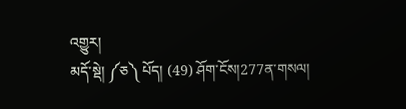འགྱུར།
མདོ་སྡེ། ༼ཅ༽ པོད། (49) ཤོག་ངོས།277ན་གསལ།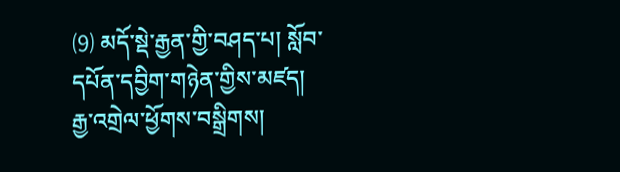⑼ མདོ་སྡེ་རྒྱན་གྱི་བཤད་པ། སློབ་དཔོན་དབྱིག་གཉེན་གྱིས་མཛད། རྒྱ་འགྲེལ་ཕྱོགས་བསྒྲིགས།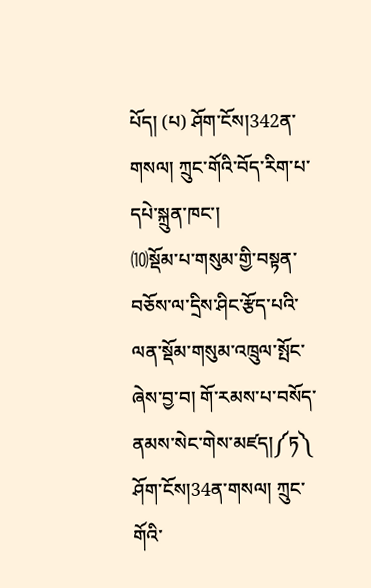པོད། (པ) ཤོག་ངོས།342ན་གསལ། ཀྲུང་གོའི་བོད་རིག་པ་དཔེ་སྐྲུན་ཁང་།
⑽སྡོམ་པ་གསུམ་གྱི་བསྟན་བཅོས་ལ་དྲིས་ཤིང་རྩོད་པའི་ལན་སྡོམ་གསུམ་འཁྲུལ་སྤོང་ཞེས་བྱ་བ། གོ་རམས་པ་བསོད་ནམས་སེང་གེས་མཛད།༼ཏ༽ ཤོག་ངོས།34ན་གསལ། ཀྲུང་གོའི་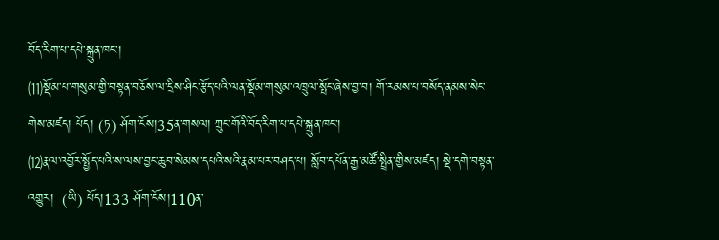བོད་རིག་པ་དཔེ་སྐྲུན་ཁང་།
⑾སྡོམ་པ་གསུམ་གྱི་བསྟན་བཅོས་ལ་དྲིས་ཤིང་རྩོད་པའི་ལན་སྡོམ་གསུམ་འཁྲུལ་སྤོང་ཞེས་བྱ་བ། གོ་རམས་པ་བསོད་ནམས་སེང་གེས་མཛད། པོད། (ཏ) ཤོག་ངོས།35ན་གསལ། ཀྲུང་གོའི་བོད་རིག་པ་དཔེ་སྐྲུན་ཁང་།
⑿རྣལ་འབྱོར་སྤྱོད་པའི་ས་ལས་བྱང་ཆུབ་སེམས་དཔའི་སའི་རྣམ་པར་བཤད་པ། སློབ་དཔོན་རྒྱ་མཚོ་སྤྲིན་གྱིས་མཛད། སྡེ་དགེ་བསྟན་འགྱུར།  (ཡི) པོད།133 ཤོག་ངོས།110ན་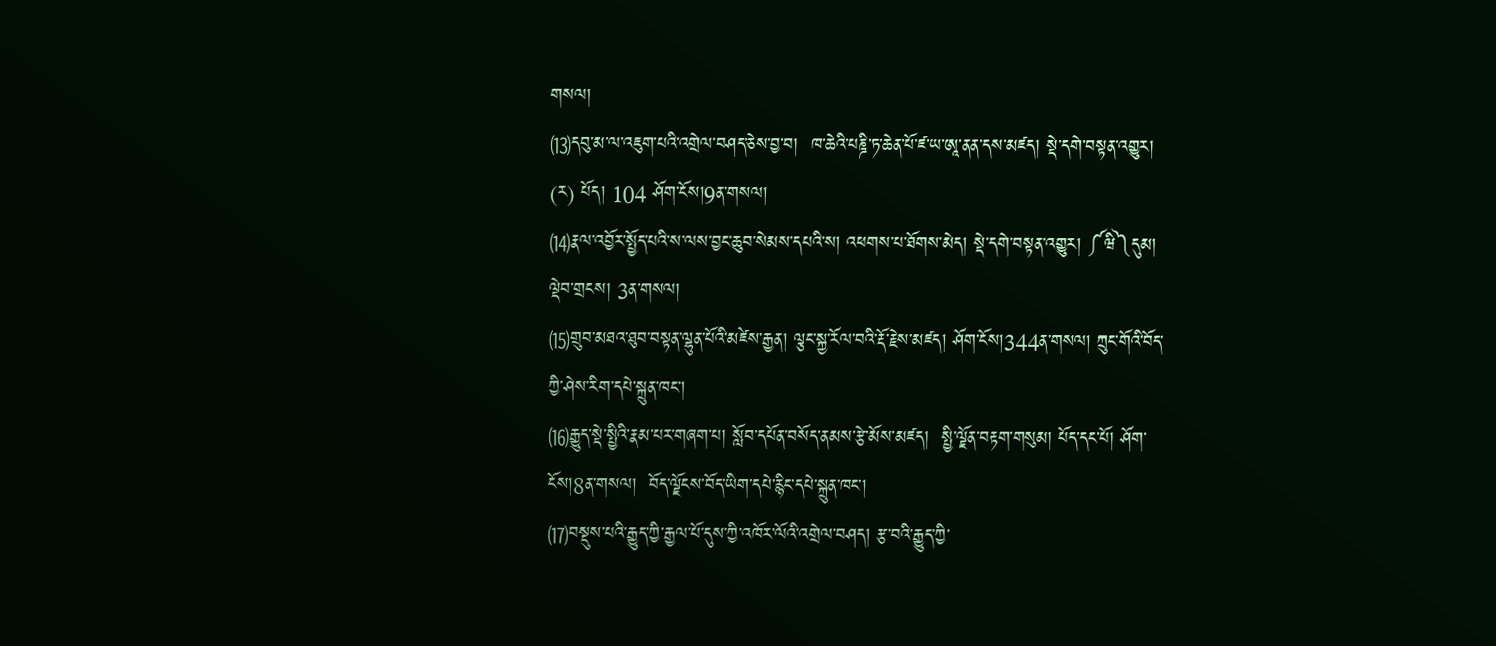གསལ།
⒀དབུ་མ་ལ་འཇུག་པའི་འགྲེལ་བཤད་ཅེས་བྱ་བ།  ཁ་ཆེའི་པཎྜི་ཏ་ཆེན་པོ་ཛ་ཡ་ཨཱ་ནན་དས་མཛད། སྡེ་དགེ་བསྟན་འགྱུར། (ར) པོད། 104 ཤོག་ངོས།9ན་གསལ།
⒁རྣལ་འབྱོར་སྤྱོད་པའི་ས་ལས་བྱང་ཆུབ་སེམས་དཔའི་ས། འཕགས་པ་ཐོགས་མེད། སྡེ་དགེ་བསྟན་འགྱུར། ༼ཝི༽དུམ།  ལྡེབ་གྲངས། 3ན་གསལ།
⒂གྲུབ་མཐའ་ཐུབ་བསྟན་ལྷུན་པོའི་མཛེས་རྒྱན། ལྕང་སྐྱ་རོལ་བའི་རྡོ་རྗེས་མཛད། ཤོག་ངོས།344ན་གསལ། ཀྲུང་གོའི་བོད་ཀྱི་ཤེས་རིག་དཔེ་སྐྲུན་ཁང་།
⒃རྒྱུད་སྡེ་སྤྱིའི་རྣམ་པར་གཞག་པ། སློབ་དཔོན་བསོད་ནམས་རྩེ་མོས་མཛད།  སྤྱི་ལྗོན་བརྟག་གསུམ། པོད་དང་པོ། ཤོག་ངོས།8ན་གསལ།  བོད་ལྗོངས་བོད་ཡིག་དཔེ་རྙིང་དཔེ་སྐྲུན་ཁང་།
⒄བསྡུས་པའི་རྒྱུད་ཀྱི་རྒྱལ་པོ་དུས་ཀྱི་འཁོར་ལོའི་འགྲེལ་བཤད། རྩ་བའི་རྒྱུད་ཀྱི་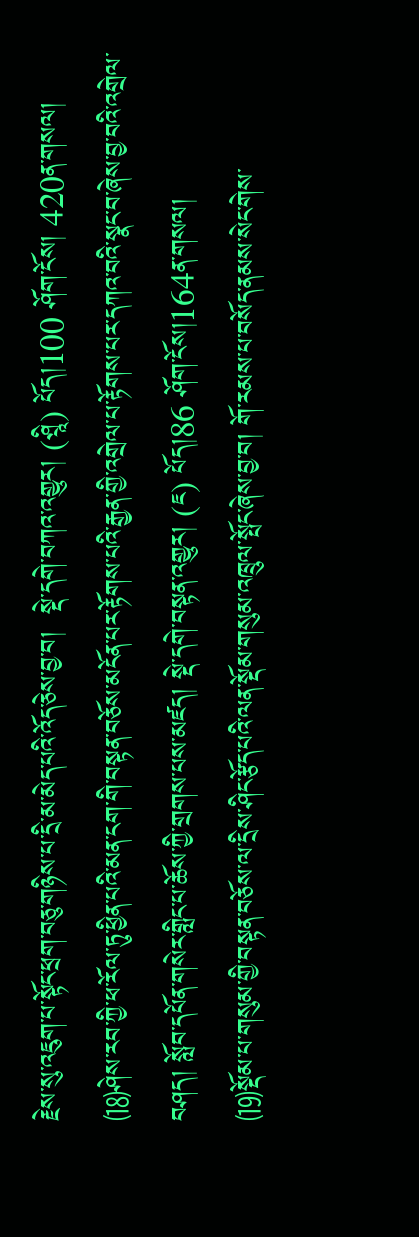རྗེས་སུ་འཇུག་པ་སྟོང་ཕྲག་བཅུ་གཉིས་པ་དྲི་མ་མེད་པའི་འོད་ཅེས་བྱ་བ།  སྡེ་དགེ་བཀའ་འགྱུར། (ཤྲཱི) པོད།100 ཤོག་ངོས། 420ན་གསལ།
⒅ཤེས་རབ་ཀྱི་ཕ་རོལ་ཏུ་ཕྱིན་པའི་མན་ངག་གི་བསྟན་བཅོས་མངོན་པར་རྟོགས་པའི་རྒྱན་གྱི་འགྲེལ་པ་རྟོགས་པར་དཀའ་བའི་སྣང་བ་ཞེས་བྱ་བའི་འགྲེལ་བཤད། སློབ་དཔོན་གསེར་གླིང་པ་ཆོས་ཀྱི་གྲགས་པས་མཛད། སྡེ་དགེ་བསྟན་འགྱུར། (ཇ) པོད།86 ཤོག་ངོས།164ན་གསལ།
⒆སྡོམ་པ་གསུམ་གྱི་བསྟན་བཅོས་ལ་དྲིས་ཤིང་རྩོད་པའི་ལན་སྡོམ་གསུམ་འཁྲུལ་སྤོང་ཞེས་བྱ་བ། གོ་རམས་པ་བསོད་ནམས་སེང་གེས་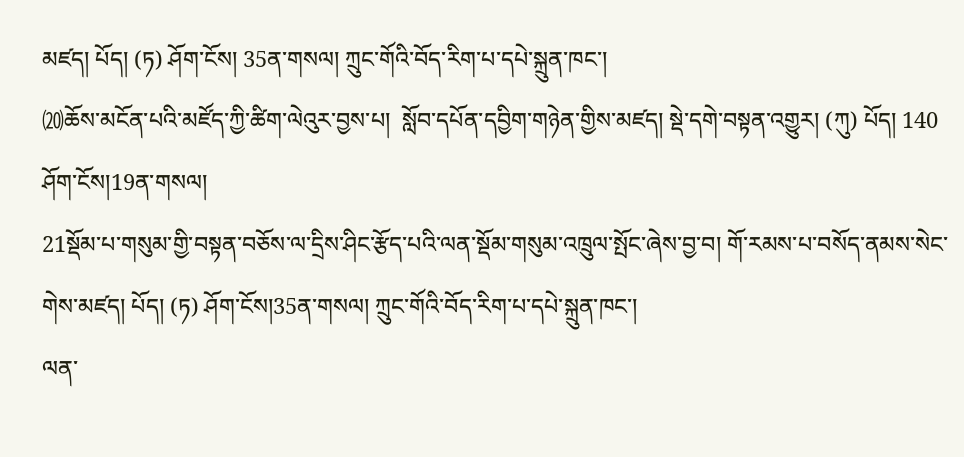མཛད། པོད། (ཏ) ཤོག་ངོས། 35ན་གསལ། ཀྲུང་གོའི་བོད་རིག་པ་དཔེ་སྐྲུན་ཁང་།
⒇ཆོས་མངོན་པའི་མཛོད་ཀྱི་ཚིག་ལེའུར་བྱས་པ།  སློབ་དཔོན་དབྱིག་གཉེན་གྱིས་མཛད། སྡེ་དགེ་བསྟན་འགྱུར། (ཀུ) པོད། 140 ཤོག་ངོས།19ན་གསལ།
21སྡོམ་པ་གསུམ་གྱི་བསྟན་བཅོས་ལ་དྲིས་ཤིང་རྩོད་པའི་ལན་སྡོམ་གསུམ་འཁྲུལ་སྤོང་ཞེས་བྱ་བ། གོ་རམས་པ་བསོད་ནམས་སེང་གེས་མཛད། པོད། (ཏ) ཤོག་ངོས།35ན་གསལ། ཀྲུང་གོའི་བོད་རིག་པ་དཔེ་སྐྲུན་ཁང་།
ལན་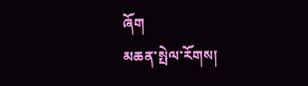ཞོག
མཆན་སྤེལ་རོགས།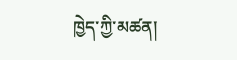ཁྱེད་ཀྱི་མཚན།